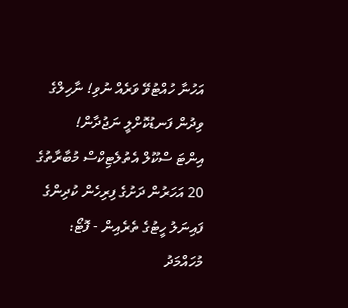އަހުނާ ހުއްޓުވޭ ވަރެއް ނުވި! ނާހިލްގެ ވިދުން ފަނޑުކޮށްލީ ނަޖުދާން!
އިންޓަ ސްކޫލް އެތުލެޓިކްސް މުބާރާތުގެ 20 އަހަރުން ދަށުގެ ފިރިހެން ކުދިންގެ ފައިނަލު ހީޓުގެ ތެރެއިން - ފޮޓޯ: މުހައްމަދު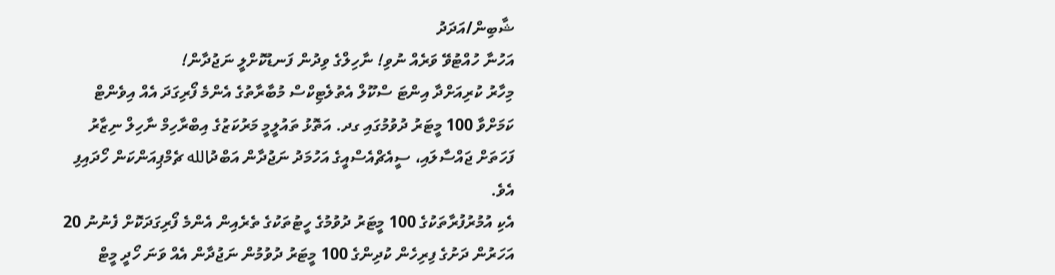ޝާބިން/އަދަދު
އަހުނާ ހުއްޓުވޭ ވަރެއް ނުވި! ނާހިލްގެ ވިދުން ފަނޑުކޮށްލީ ނަޖުދާން!
މިހާރު ކުރިއަށްދާ އިންޓަ ސްކޫލް އެތުލެޓިކްސް މުބާރާތުގެ އެންމެ ފޯރިގަދަ އެއް އިވެންޓް ކަމަށްވާ 100 މީޓަރު ދުވުމުގައި ގދ. އަތޮޅު ތައުލީމީ މަރުކަޒުގެ އިބްރާހިމް ނާހިލް ނިޒާރު ފަހަތަށް ޖައްސާލައި، ސީއެޗްއެސްއީގެ އަހުމަދު ނަޖުދާން އަބްދުالله ޗެމްޕިއަންކަން ހޯދައިފި އެވެ.
އެކި އުމުރުފުރާތަކުގެ 100 މީޓަރު ދުވުމުގެ ހީޓުތަކުގެ ތެރެއިން އެންމެ ފޯރިގަދަކޮށް ފެނުނު 20 އަހަރުން ދަށުގެ ފިރިހެން ކުދިންގެ 100 މީޓަރު ދުވުމުން ނަޖުދާން އެއް ވަނަ ހޯދީ މީޓް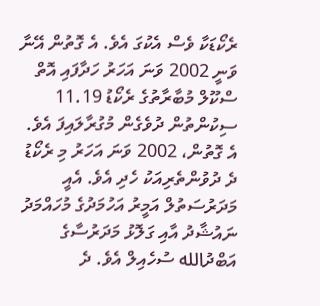ރެކޯޑަކާ ވެސް އެކުގަ އެވެ. އެ ގޮތުން އޭނާ ވަނީ 2002 ވަނަ އަހަރު ހަދާފައި އޮތް ސްކޫލް މުބާރާތުގެ ރެކޯޑު 11.19 ސިކުންތުން ދުވެގެން މުގުރާލައިފަ އެވެ. އެ ގޮތުން، 2002 ވަނަ އަހަރު މި ރެކޯޑު ދެ ދުވުންތެރިއަކު ހެދި އެވެ. އެއީ މަދަރުސަތުލް އަމީރު އަހުމަދުގެ މުހައްމަދު ނައުޝާދު އާއި ގަލޮޅު މަދަރުސާގެ އަބްދުالله ސުހެއިލް އެވެ. ދެ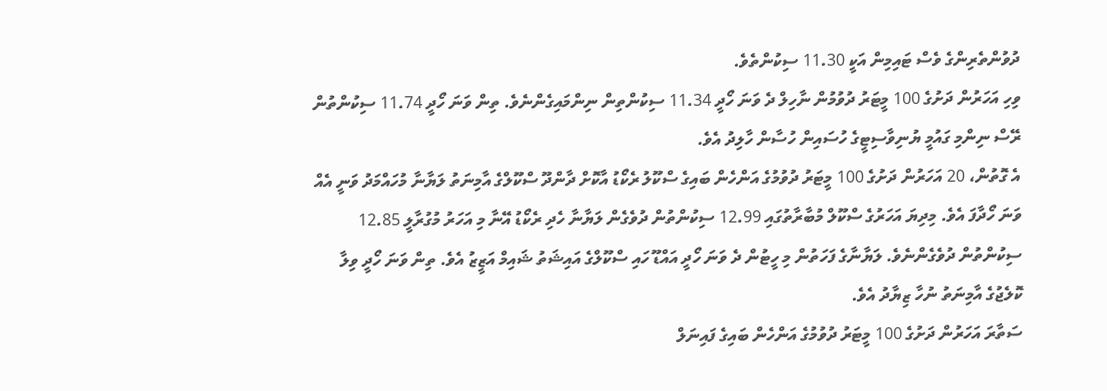ދުވުންތެރިންގެ ވެސް ޓައިމިން އަކީ 11.30 ސިކުންތެވެ.
ވިހި އަހަރުން ދަށުގެ 100 މީޓަރު ދުވުމުން ނާހިލް ދެ ވަނަ ހޯދީ 11.34 ސިކުންތިން ނިންމައިގެންނެވެ. ތިން ވަނަ ހޯދީ 11.74 ސިކުންތުން ރޭސް ނިންމި ގައުމީ ޔުނިވާސިޓީގެ ހުސައިން ހުސާން ހާލިދު އެވެ.
އެ ގޮތުން، 20 އަހަރުން ދަށުގެ 100 މީޓަރު ދުވުމުގެ އަންހެން ބައިގެ ސްކޫލު ރެކޯޑު އާކޮށް ދާންދޫ ސްކޫލްގެ އާމިނަތު ލަޔާނާ މުހައްމަދު ވަނީ އެއް ވަނަ ހޯދާފަ އެވެ. މިދިޔަ އަހަރުގެ ސްކޫލް މުބާރާތުގައި 12.99 ސިކުންތުން ދުވެގެން ލަޔާނާ ހެދި ރެކޯޑު އޭނާ މި އަހަރު މުގުރާލީ 12.85 ސިކުންތުން ދުވެގެންނެވެ. ލަޔާނާގެ ފަހަތުން މި ހީޓުން ދެ ވަނަ ހޯދީ އައްޑޫ ހައި ސްކޫލްގެ އައިޝަތު ޝައިމް އަޒީޒު އެވެ. ތިން ވަނަ ހޯދީ ވިލާ ކޮލެޖުގެ އާމިނަތު ނުހާ ޒިޔާދު އެވެ.
ސަތާރަ އަހަރުން ދަށުގެ 100 މީޓަރު ދުވުމުގެ އަންހެން ބައިގެ ފައިނަލް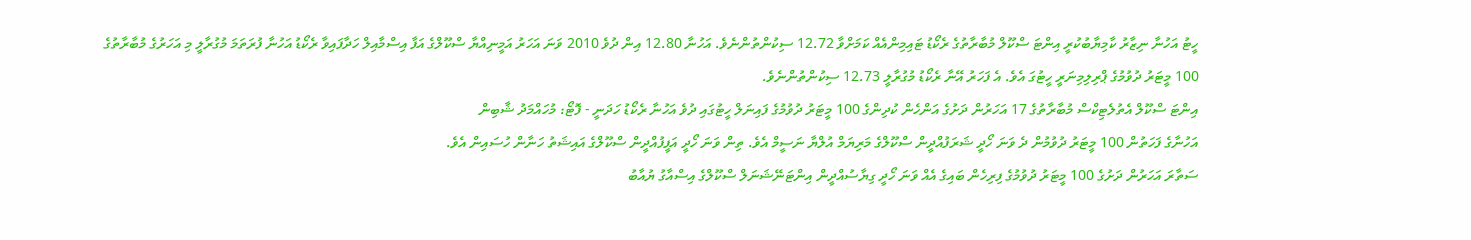ހީޓު އަހުނާ ނިޒާރު ކާމިޔާބުކުރީ އިންޓަ ސްކޫލް މުބާރާތުގެ ރެކޯޑު ޓައިމިންއެއް ކަމަށްވާ 12.72 ސިކުންތުންނެވެ. އަހުނާ 12.80 އިން ދުވެ 2010 ވަނަ އަހަރު އަމީނިއްޔާ ސްކޫލްގެ އަފާ އިސްމާއިލް ހަދާފައިވާ ރެކޯޑު އަހުނާ ފުރަތަމަ މުގުރާލީ މި އަހަރުގެ މުބާރާތުގެ 100 މީޓަރު ދުވުމުގެ ޕްރިލިމިނަރީ ހީޓުގަ އެވެ. އެ ފަހަރު އޭނާ ރެކޯޑު މުގުރާލީ 12.73 ސިކުންތުންނެވެ.
އިންޓަ ސްކޫލް އެތުލެޓިކްސް މުބާރާތުގެ 17 އަހަރުން ދަށުގެ އަންހެން ކުދިންގެ 100 މީޓަރު ދުވުމުގެ ފައިނަލް ހީޓުގައި ދުވެ އަހުނާ ރެކޯޑު ހަދަނީ - ފޮޓޯ: މުހައްމަދު ޝާބިން
އަހުނާގެ ފަހަތުން 100 މީޓަރު ދުވުމުން ދެ ވަނަ ހޯދީ ޝަރަފުއްދީން ސްކޫލްގެ މަރިޔަމް އުލްޔާ ނަސީމް އެވެ. ތިން ވަނަ ހޯދީ އަފީފުއްދީން ސްކޫލްގެ އައިޝަތު ހަނާން ހުސައިން އެވެ.
ސަތާރަ އަހަރުން ދަށުގެ 100 މީޓަރު ދުވުމުގެ ފިރިހެން ބައިގެ އެއް ވަނަ ހޯދީ ގިޔާސުއްދީން އިންޓަނޭޝަނަލް ސްކޫލްގެ އިސްއާގު ޔުއާބު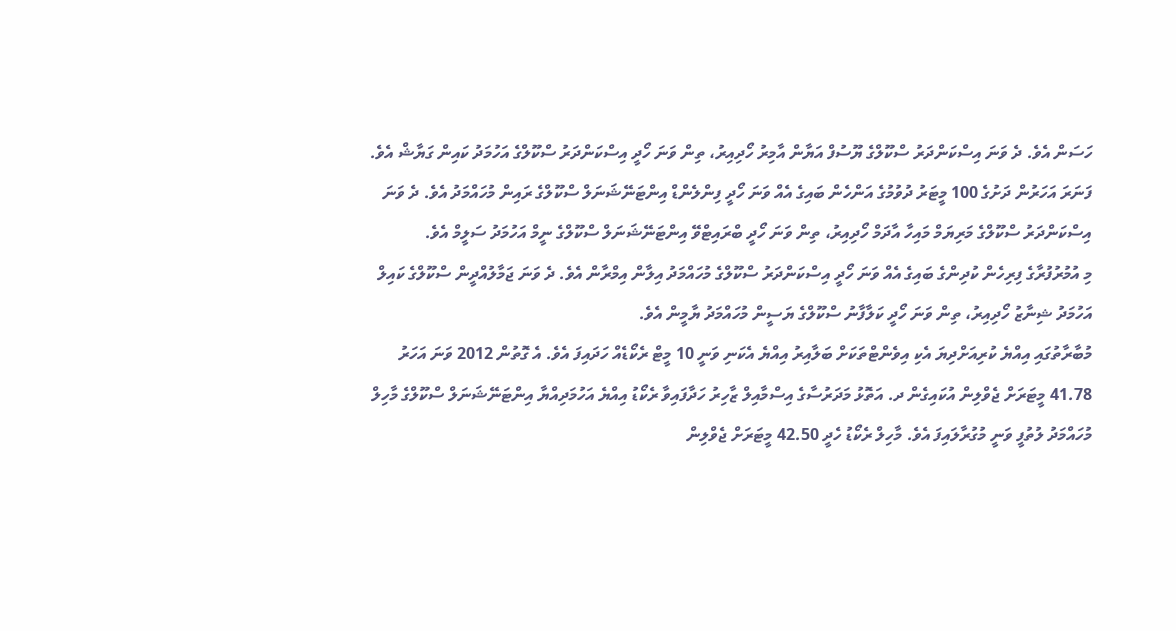ހަސަން އެވެ. ދެ ވަނަ އިސްކަންދަރު ސްކޫލްގެ ޔޫސުފް އަޔާން އާމިރު ހޯދިއިރު، ތިން ވަނަ ހޯދީ އިސްކަންދަރު ސްކޫލްގެ އަހުމަދު ކައިން ގަޔާޝް އެވެ.
ފަނަރަ އަހަރުން ދަށުގެ 100 މީޓަރު ދުވުމުގެ އަންހެން ބައިގެ އެއް ވަނަ ހޯދީ ފިންލެންޑް އިންޓަނޭޝަނަލް ސްކޫލްގެ ރައިން މުހައްމަދު އެވެ. ދެ ވަނަ އިސްކަންދަރު ސްކޫލްގެ މަރިޔަމް މައިހާ އާދަމް ހޯދިއިރު، ތިން ވަނަ ހޯދީ ބްރައިޓްވޭ އިންޓަނޭޝަނަލް ސްކޫލްގެ ނީމް އަހުމަދު ސަލީމް އެވެ.
މި އުމުރުފުރާގެ ފިރިހެން ކުދިންގެ ބައިގެ އެއް ވަނަ ހޯދީ އިސްކަންދަރު ސްކޫލްގެ މުހައްމަދު އިލާން އިމްރާން އެވެ. ދެ ވަނަ ޖަމާލުއްދީން ސްކޫލްގެ ކައިލް އަހުމަދު ޝިނާޒު ހޯދިއިރު، ތިން ވަނަ ހޯދީ ކަލާފާނު ސްކޫލްގެ ޔަސީން މުހައްމަދު ޔާމީން އެވެ.
މުބާރާތުގައި އިއްޔެ ކުރިއަށްދިޔަ އެކި އިވެންޓްތަކަށް ބަލާއިރު އިއްޔެ އެކަނި ވަނީ 10 މީޓް ރެކޯޑެއް ހަދައިފަ އެވެ. އެ ގޮތުން 2012 ވަނަ އަހަރު 41.78 މީޓަރަށް ޖެވްލިން އުކައިގެން ދ. އަތޮޅު މަދަރުސާގެ އިސްމާއިލް ޒާހިރު ހަދާފައިވާ ރެކޯޑު އިއްޔެ އަހުމަދިއްޔާ އިންޓަނޭޝަނަލް ސްކޫލްގެ މާހިލް މުހައްމަދު ލުތުފީ ވަނީ މުގުރާލައިފަ އެވެ. މާހިލް ރެކޯޑު ހެދީ 42.50 މީޓަރަށް ޖެވްލިން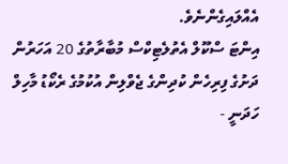އެއްލައިގެންނެވެ.
އިންޓަ ސްކޫލް އެތުލެޓިކްސް މުބާރާތުގެ 20 އަހަރުން ދަށުގެ ފިރިހެން ކުދިންގެ ޖެވްލިން އުކުމުގެ ރެކޯޑު މާހިލް ހަދަނީ -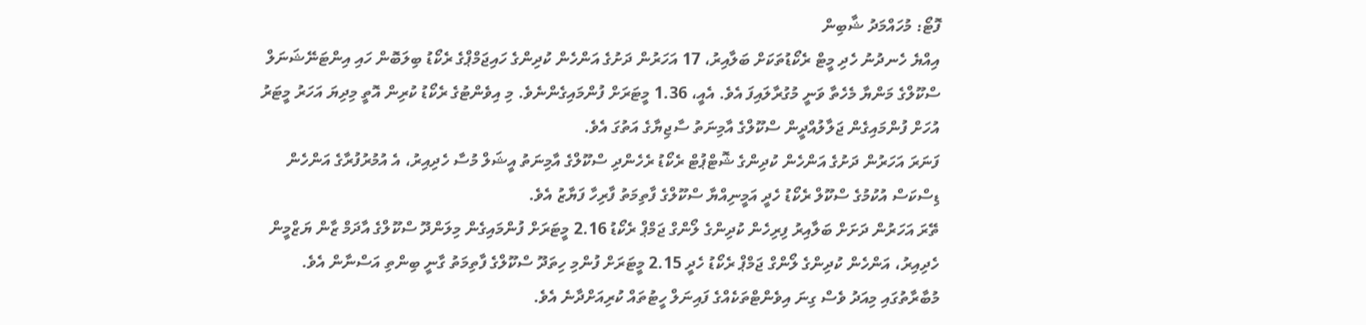ފޮޓޯ: މުހައްމަދު ޝާބިން
އިއްޔެ ހެނދުނު ހެދި މީޓް ރެކޯޑުތަކަށް ބަލާއިރު، 17 އަހަރުން ދަށުގެ އަންހެން ކުދިންގެ ހައިޖަމްޕްގެ ރެކޯޑު ބިލަބޮން ހައި އިންޓަނޭޝަނަލް ސްކޫލްގެ މަންޔާ މެހެތާ ވަނީ މުގުރާލައިފަ އެވެ. އެއީ، 1.36 މީޓަރަށް ފުންމައިގެންނެވެ. މި އިވެންޓުގެ ރެކޯޑު ކުރިން އޮތީ މިދިޔަ އަހަރު މީޓަރު އުހަށް ފުންމައިގެން ޖަލާލުއްދީން ސްކޫލްގެ އާމިނަތު ސާޖިޔާގެ އަތުގަ އެވެ.
ފަނަރަ އަހަރުން ދަށުގެ އަންހެން ކުދިންގެ ޝޮޓްޕުޓް ރެކޯޑު ރެހެންދި ސްކޫލްގެ އާމިނަތު އީޝަލް މުސާ ހެދިއިރު، އެ އުމުރުފުރާގެ އަންހެން ޑިސްކަސް އުކުމުގެ ސްކޫލް ރެކޯޑު ހެދީ އަމީނިއްޔާ ސްކޫލްގެ ފާތިމަތު ފާރިހާ ފަޔާޒު އެވެ.
ތޭރަ އަހަރުން ދަށަށް ބަލާއިރު ފިރިހެން ކުދިންގެ ލޯންގް ޖަމްޕް ރެކޯޑު 2.16 މީޓަރަށް ފުންމައިގެން މިލަންދޫ ސްކޫލްގެ އާދަމް ޒާން ޔަޒްމީން ހެދިއިރު، އަންހެން ކުދިންގެ ލޯންގް ޖަމްޕް ރެކޯޑު ހެދީ 2.15 މީޓަރަށް ފުންމި ހިތަދޫ ސްކޫލްގެ ފާތިމަތު ގާނީ ބިންތި އަސްނާން އެވެ.
މުބާރާތުގައި މިއަދު ވެސް ގިނަ އިވެންޓްތަކެއްގެ ފައިނަލް ހީޓުތައް ކުރިއަށްދާނެ އެވެ.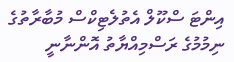އިންޓަ ސްކޫލް އެތުލެޓިކްސް މުބާރާތުގެ ނިމުމުގެ ރަސްމިއްޔާތު އޮންނާނީ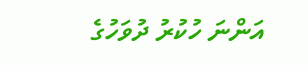އަންނަ ހުކުރު ދުވަހުގެ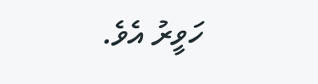ހަވީރު އެވެ.